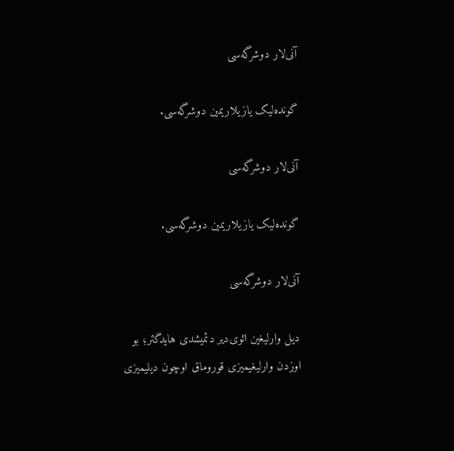آنی‌لار دوشرگه‌سی

گونده‌لیک یازیلاریمین دوشرگه‌سی.

آنی‌لار دوشرگه‌سی

گونده‌لیک یازیلاریمین دوشرگه‌سی.

آنی‌لار دوشرگه‌سی

دیل وارلیغین ائوی‌دیر دئمیشدی هایدگئر؛ بو اوزدن وارلیغیمیزی قوروماق اوچون دیلیمیزی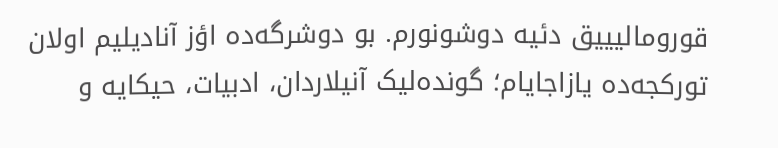قورومالیییق دئیه دوشونورم. بو دوشرگه‌ده اؤز آنادیلیم اولان تورکجه‌ده یازاجایام؛ گونده‌لیک آنیلاردان، ادبیات، حیکایه و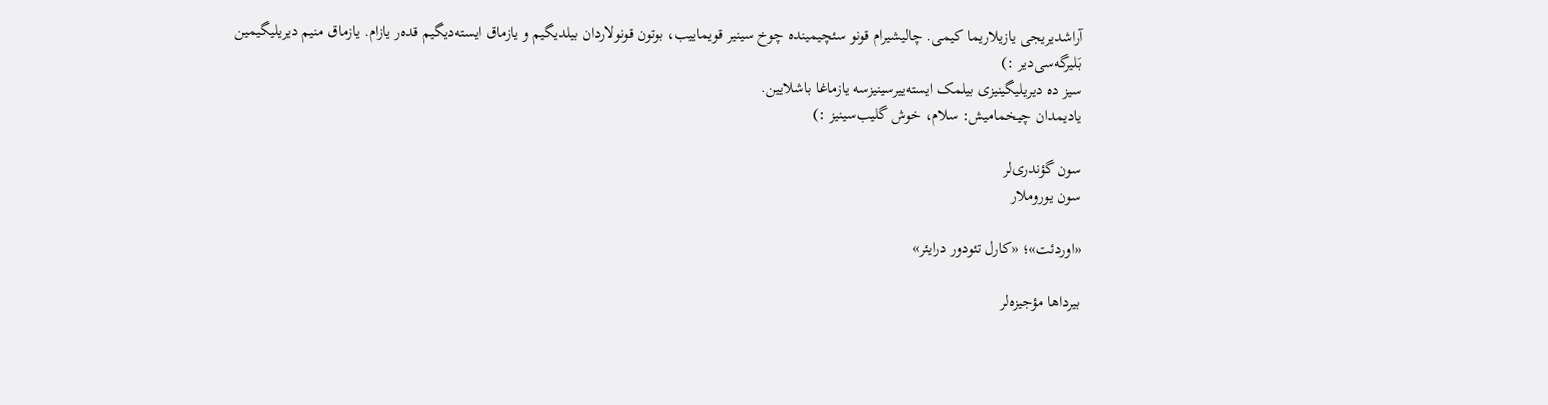آراشدیریجی یازیلاریما کیمی. چالیشیرام قونو سئچیمینده چوخ سینیر قویماییب، بوتون قونولاردان بیلدیگیم و یازماق ایسته‌دیگیم قده‌ر یازام. یازماق منیم دیریلیگیمین بَلیرگه‌سی‌دیر :)
سیز ده دیریلیگینیزی بیلمک ایسته‌ییرسینیزسه یازماغا باشلایین.
یادیمدان چیخمامیش: سلام، خوش گلیب‌سینیز :)

سون گؤندری‌لر
سون یوروملار

«اوردئت»؛ «کارل تئودور درایئر»

بیرداها مؤجیزه‌لر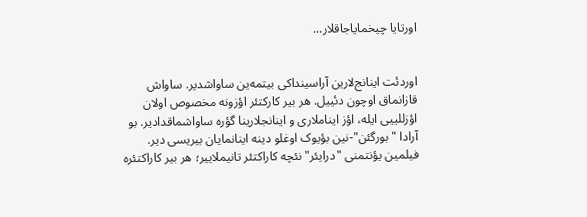اورتایا چیخمایاجاقلار...


اوردئت اینانج‌لارین آراسینداکی بیتمه‌ین ساواشدیر. ساواش قازانماق اوچون دئییل. هر بیر کارکتئر اؤزونه مخصوص اولان اؤزللییی ایله، اؤز ایناملاری و اینانجلارینا گؤره ساواشماقدادیر. بو آرادا "بورگئن"-نین بؤیوک اوغلو دینه اینانمایان بیریسی دیر. فیلمین یؤنتمنی "درایئر" نئچه کاراکتئر تانیملاییر؛ هر بیر کاراکتئره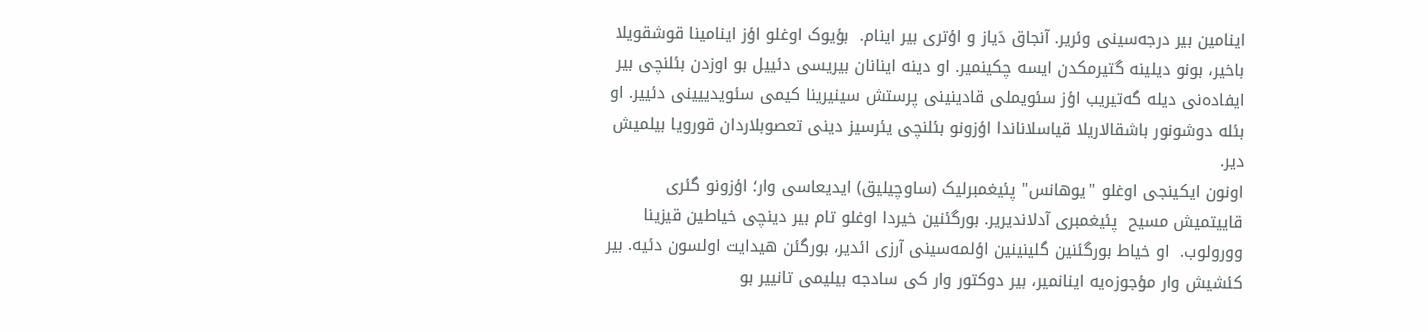اینامین بیر درجه‌سینی وئریر. آنجاق دَیاز و اؤتری بیر اینام.  بؤیوک اوغلو اؤز اینامینا قوشقویلا باخیر، بونو دیلینه گتیرمکدن ایسه چکینمیر. او دینه اینانان بیریسی دئییل بو اوزدن بئلنچی بیر ایفاده‌نی دیله گه‌تیریب اؤز سئویملی قادینینی پرستش سینیرینا کیمی سئویدییینی دئییر. او بئله دوشونور باشقالاریلا قیاسلاناندا اؤزونو بئلنچی یئرسیز دینی تعصوبلاردان قورویا بیلمیش دیر.
اونون ایکینجی اوغلو "یوهانس" پئیغمبرلیک (ساوچیلیق) ایدیعاسی وار؛ اؤزونو گئری قاییتمیش مسیح  پئیغمبری آدلاندیریر. بورگئنین خیردا اوغلو تام بیر دینچی خیاطین قیزینا وورولوب.  او خیاط بورگئنین گلینینین اؤلمه‌سینی آرزی ائدیر، بورگئن هیدایت اولسون دئیه. بیر کئشیش وار مؤجوزه‌یه اینانمیر، بیر دوکتور وار کی سادجه بیلیمی تانییر بو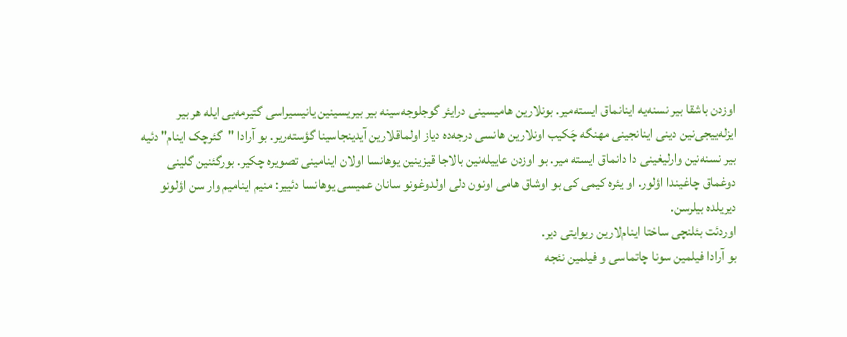اوزدن باشقا بیر نسنه‌یه اینانماق ایسته‌میر. بونلارین هامیسینی درایئر گوجلوجه‌سینه بیر بیریسینین یانیسیراسی گتیرمه‌یی ایله هر بیر ایزله‌ییجی‌نین دینی اینانجینی مهنگه چَکیب اونلارین هانسی درجه‌ده دیاز اولماقلارین آیدینجاسینا گؤسته‌ریر. بو آرادا "گئرچک اینام" دئیه بیر نسنه‌نین وارلیغینی دا دانماق ایسته میر. بو اوزدن عاییله‌نین بالاجا قیزینین یوهانسا اولان اینامینی تصویره چکیر. بورگئنین گلینی دوغماق چاغیندا اؤلور. او یئره کیمی کی بو اوشاق هامی اونون دلی اولدوغونو سانان عمیسی یوهانسا دئییر: منیم اینامیم وار سن اؤلونو دیریلده بیلرسن.
اوردئت بئلنچی ساختا اینام‌لارین ریوایتی دیر.
بو آرادا فیلمین سونا چاتماسی و فیلمین نئجه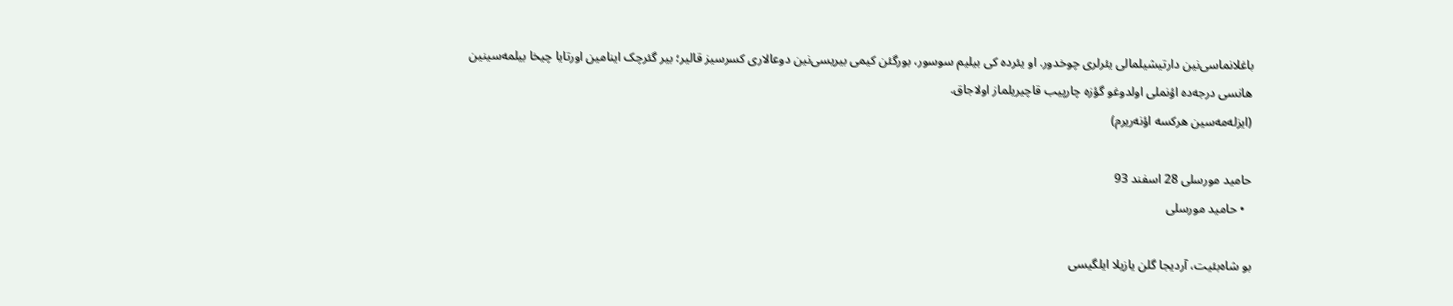باغلانماسی‌نین دارتیشیلمالی یئرلری چوخدور. او یئرده کی بیلیم سوسور، بورگئن کیمی بیریسی‌نین دوعالاری کسرسیز قالیر؛ بیر گئرچک اینامین اورتایا چیخا بیلمه‌سینین هانسی درجه‌ده اؤنملی اولدوغو گؤزه چارپیب قاچیریلماز اولاجاق.
(ایزله‌مه‌سین هرکسه اؤنه‌ریرم)

حامید مورسلی 28 اسفند 93
  • حامید مورسلی

بو شاه‌بئیت، آردیجا گلن یازیلا ایلگیسی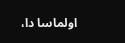اولماسا دا،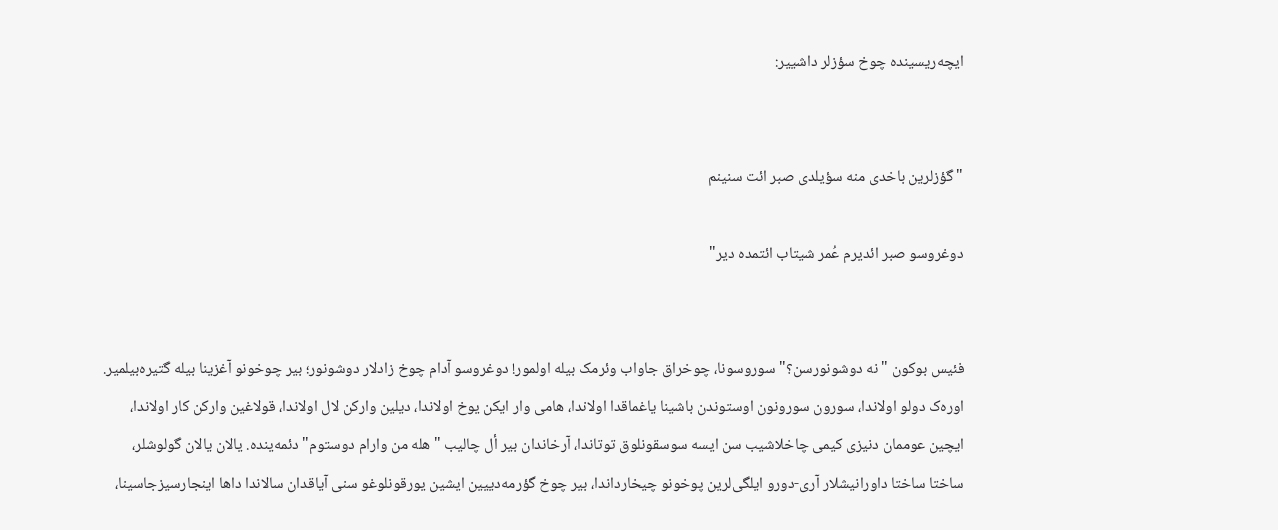ایچه‌ریسینده چوخ سؤزلر داشییر:


"گؤزلرین باخدی منه سؤیلدی صبر ائت سنینم

دوغروسو صبر ائدیرم عُمر شیتاب ائتمده دیر"


فئیس بوکون " نه دوشونورسن؟" سوروسونا، چوخراق جاواب وئرمک بیله اولمور! دوغروسو آدام چوخ زادلار دوشونور؛ بیر چوخونو آغزینا بیله گتیره‌بیلمیر. اوره‌ک دولو اولاندا، سورون سورونون اوستوندن باشینا یاغماقدا اولاندا، هامی وار ایکن یوخ اولاندا، دیلین وارکن لال اولاندا، قولاغین وارکن کار اولاندا، ایچین عوممان دنیزی کیمی چاخلاشیب سن ایسه سوسقونلوق توتاندا، آرخاندان بیر أل چالیب "هله من وارام دوستوم" دئمه‌ینده. یالان یالان گولوشلر، ساختا ساختا داورانیشلار آری-دورو ایلگی‌لرین پوخونو چیخارداندا، بیر چوخ گؤرمه‌دییین ایشین یورقونلوغو سنی آیاقدان سالاندا داها اینجارسیزجاسینا،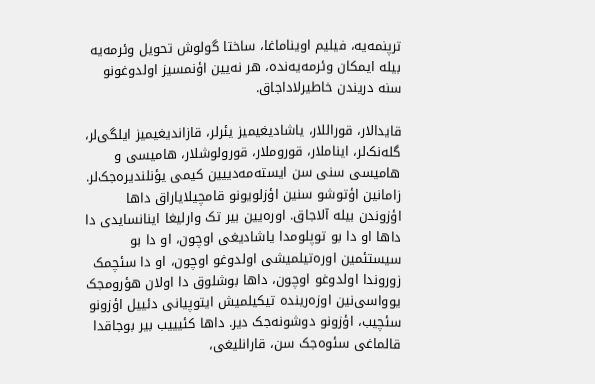ترپنمه‌یه، فیلیم اویناماغا، ساختا گولوش تحویل وئرمه‌یه بیله ایمکان وئرمه‌یه‌نده، هر نه‌یین اؤنمسیز اولدوغونو سنه دریندن خاطیرلاداجاق.

قایدالار، قوراللار، یاشادیغیمیز یئرلر، قازاندیغیمیز ایلگی‌لر، گله‌نک‌لر، ایناملار، قوروملار، قورولوشلار، هامیسی و هامیسی سنی سن ایسته‌مه‌دییین کیمی یؤنلندیره‌جک‌لر. زامانین اؤتوشو سنین اؤزلویونو قامچیلایاراق داها اؤزوندن بیله آلاجاق. اوره‌یین بیر تک وارلیغا اینانسایدی دا داها او دا بو توپلومدا یاشادیغی اوچون، او دا بو سیستئمین اوره‌تیلمیشی اولدوغو اوچون، او دا سئچمک زوروندا اولدوغو اوچون، داها بوشلوق دا اولان هؤرومجک یوواسی‌نین اوزه‌رینده تیکیلمیش ایتوپیانی دئییل اؤزونو سئچیب، اؤزونو دوشونه‌جک دیر. داها کئیییب بیر بوجاقدا قالماغی سئوه‌جک سن، قارانلیغی،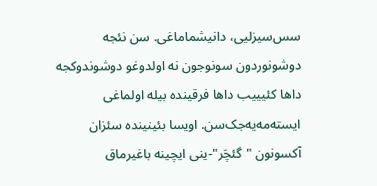سس‌سیزلیی، دانیشماماغی. سن نئجه دوشونوردون سونوجون نه اولدوغو دوشوندوکجه داها کئیییب داها فرقینده بیله اولماغی ایسته‌مه‌یه‌جک‌سن. اویسا بئینینده سئزان آکسونون "گئچَر"-ینی ایچینه باغیرماق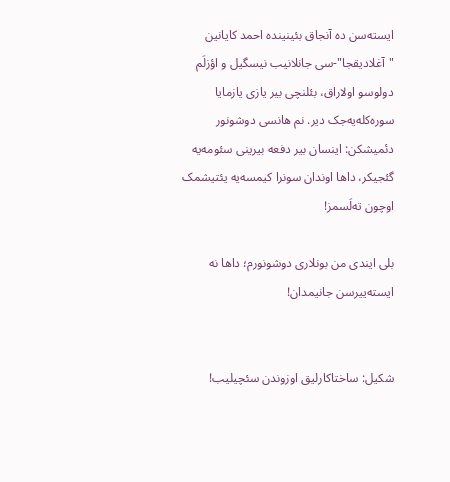ایسته‌سن ده آنجاق بئینینده احمد کایانین "آغلادیقجا"-سی جانلانیب نیسگیل و اؤزلَم دولوسو اولاراق، بئلنچی بیر یازی یازمایا سوره‌کله‌یه‌جک دیر. نم هانسی دوشونور دئمیشکن: اینسان بیر دفعه بیرینی سئومه‌یه گئجیکر، داها اوندان سونرا کیمسه‌یه یئتیشمک اوچون ته‌لَسمز!

بلی ایندی من بونلاری دوشونورم؛ داها نه ایسته‌ییرسن جانیمدان!


شکیل: ساختاکارلیق اوزوندن سئچیلیب!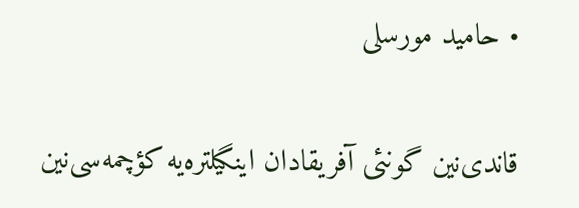• حامید مورسلی

قاندی‌نین گونئی آفریقادان اینگیلتره‌یه کؤچمه‌سی‌نین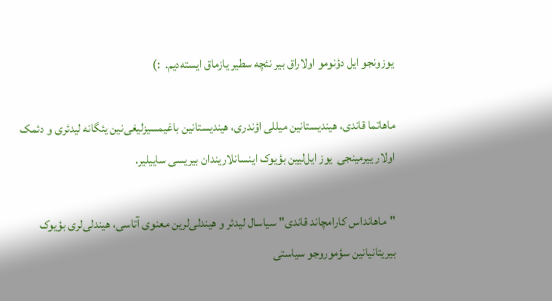یوزونجو ایل دؤنومو اولاراق بیر نئچه سطیر یازماق ایسته‌دیم.  :)

ماهاتما قاندی، هیندیستانین میللی اؤندری، هیندیستانین باغیمسیزلیغی‌نین یئگانه لیدئری و دئمک اولار ییرمینجی  یوز ایل‌لیین بؤیوک اینسانلاریندان بیریسی ساییلیر.

"ماهانداس کارامچاند قاندی" سیاسال لیدئر و هیندلی‌لرین معنوی آتاسی، هیندلی‌لری بؤیوک بیریتانیانین سؤموروجو سیاستی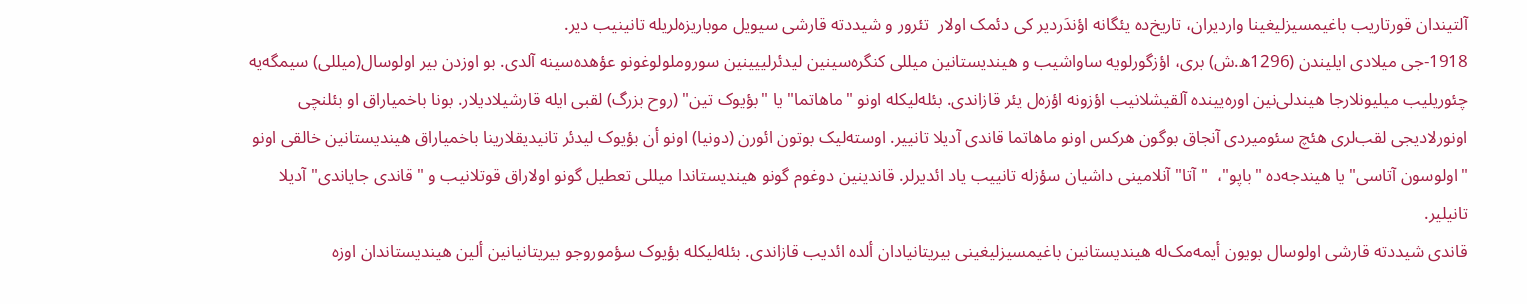آلتیندان قورتاریب باغیمسیزلیغینا واردیران، تاریخ‌ده یئگانه اؤندَ‌ردیر کی دئمک اولار  تئرور و شیددته قارشی سیویل موباریزه‌لریله تانینیب دیر.
1918-جی میلادی ایلیندن (1296ه.ش) بری، اؤزگورلویه ساواشیب و هیندیستانین میللی کنگره‌سینین لیدئرلییینین سوروملولوغونو عؤهده‌سینه آلدی. بو اوزدن بیر اولوسال(میللی) سیمگه‌یه چئوریلیب میلیونلارجا هیندلی‌نین اوره‌یینده آلقیشلانیب اؤزونه اؤزه‌ل یئر قازاندی. بئله‌لیکله اونو "ماهاتما" یا "بؤیوک تین" (روح بزرگ) لقبی ایله قارشیلادیلار. بونا باخمیاراق او بئلنچی اونورلادیجی لقب‌لری هئچ سئومیردی آنجاق بوگون هرکس اونو ماهاتما قاندی آدیلا تانییر. اوسته‌لیک بوتون ائورن (دونیا) اونو أن بؤیوک لیدئر تانیدیقلارینا باخمیاراق هیندیستانین خالقی اونو "اولوسون آتاسی" یا هیندجه‌ده "باپو"،  "آتا" آنلامینی داشیان سؤزله تانییب یاد ائدیرلر. قاندینین دوغوم گونو هیندیستاندا میللی تعطیل گونو اولاراق قوتلانیب و "قاندی جایاندی" آدیلا تانیلیر.
قاندی شیددته قارشی اولوسال بویون أیمه‌مک‌له هیندیستانین باغیمسیزلیغینی بیریتانیادان ألده ائدیب قازاندی. بئله‌لیکله بؤیوک سؤموروجو بیریتانیانین ألین هیندیستاندان اوزه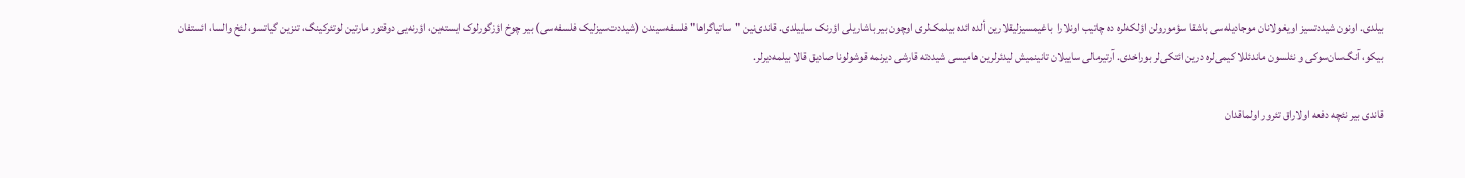بیلدی. اونون شیددتسیز اویغولانان موجادیله‌سی باشقا سؤمورولن اؤلکه‌لره ده چاتیب اونلارا  باغیمسیزلیقلارین ألده ائده بیلمک‌لری اوچون بیر باشاریلی اؤرنک ساییلدی. قاندی‌نین "ساتیاگراها" فلسفه‌سیندن (شیددت‌سیزلیک فلسفه‌سی) بیر چوخ اؤزگورلوک ایسته‌ین، اؤرنه‌یی دوقتور مارتین لوتئرکینگ، تنزین گیاتسو، لئخ والسا، ائستفان بیکو، آنگ‌سان‌سوکی و نئلسون ماندئللا کیمی‌لره درین ائتکی‌لر بوراخدی. آرتیرمالی ساییلان تانینمیش لیدئرلرین هامیسی شیددته قارشی دیرنمه‌ قوشولونا صادیق قالا بیلمه‌دیرلر.

قاندی بیر نئچه دفعه اولاراق تئرور اولماقدان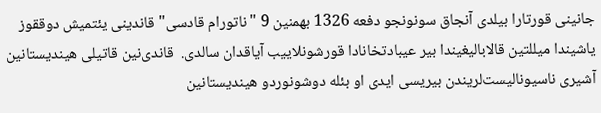جانینی قورتارا بیلدی آنجاق سونونجو دفعه 1326 بهمنین 9 "ناتورام قادسی" قاندینی یئتمیش دوققوز یاشیندا میللتین قالابالیغیندا بیر عیبادتخانادا قورشونلاییب آیاقدان سالدی.  قاندی‌نین قاتیلی هیندیستانین آشیری ناسیونالیست‌لریندن بیریسی ایدی او بئله دوشونوردو هیندیستانین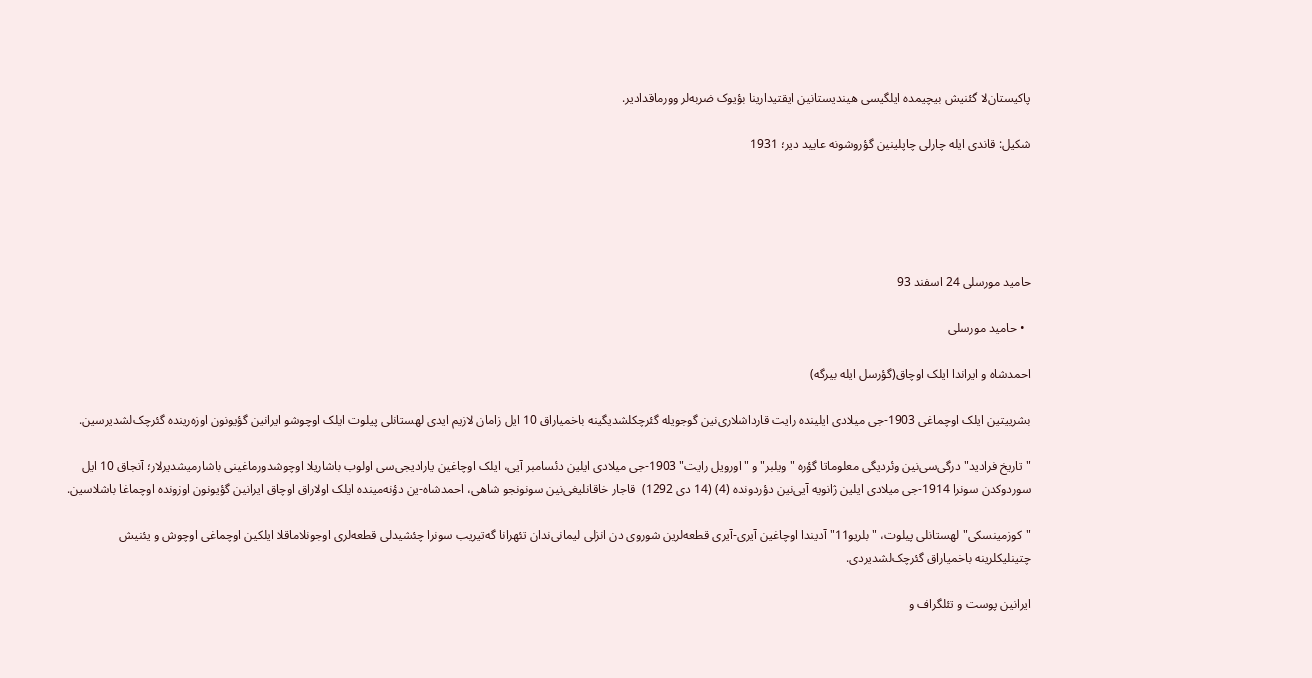پاکیستان‌لا گئنیش بیچیمده ایلگیسی هیندیستانین ایقتیدارینا بؤیوک ضربه‌لر وورماقدادیر.

شکیل: قاندی ایله چارلی چاپلینین گؤروشونه عایید دیر؛ 1931





حامید مورسلی 24 اسفند 93

  • حامید مورسلی

احمدشاه و ایراندا ایلک اوچاق(گؤرسل ایله بیرگه)

بشرییتین ایلک اوچماغی 1903-جی میلادی ایلینده رایت قارداشلاری‌نین گوجویله گئرچکلشدیگینه باخمیاراق 10 ایل زامان لازیم ایدی لهستانلی پیلوت ایلک اوچوشو ایرانین گؤیونون اوزه‌رینده گئرچک‌لشدیرسین.

"تاریخ فرادید" درگی‌سی‌نین وئردیگی معلوماتا گؤره "ویلبر" و "اورویل رایت" 1903-جی میلادی ایلین دئسامبر آیی‌، ایلک اوچاغین یارادیجی‌سی اولوب باشاریلا اوچوشدورماغینی باشارمیشدیرلار؛ آنجاق 10 ایل سوردوکدن سونرا 1914-جی میلادی ایلین ژانویه آیی‌نین دؤردونده (4) (14 دی 1292)  قاجار خاقانلیغی‌نین سونونجو شاهی، احمدشاه-ین دؤنه‌مینده ایلک اولاراق اوچاق ایرانین گؤیونون اوزونده اوچماغا باشلاسین.

"کوزمینسکی" لهستانلی پیلوت، "بلریو11" آدیندا اوچاغین آیری-آیری قطعه‌لرین شوروی دن انزلی لیمانی‌ندان تئهرانا گه‌تیریب سونرا چئشیدلی قطعه‌لری اوجونلاماقلا ایلکین اوچماغی اوچوش و یئنیش چتینلیکلرینه باخمیاراق گئرچک‌لشدیردی.

ایرانین پوست و تئلگراف و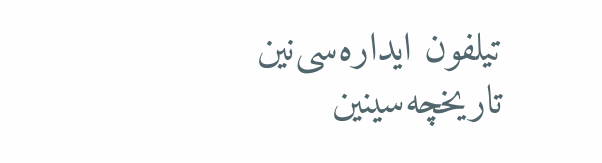تیلفون ایداره‌سی‌نین تاریخچه‌سینین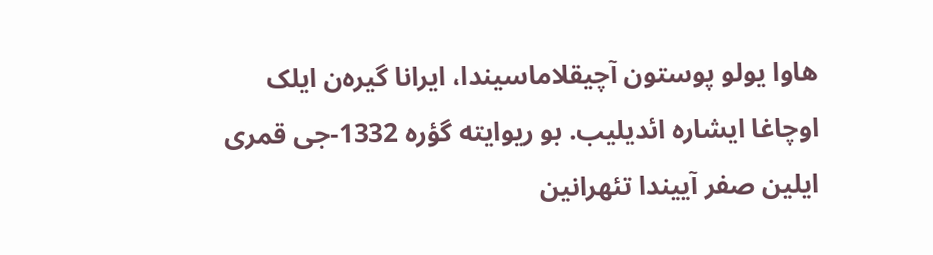هاوا یولو پوستون آچیقلاماسیندا، ایرانا گیر‌ه‌ن ایلک اوچاغا ایشاره ائدیلیب. بو ریوایته گؤره 1332-جی قمری ایلین صفر آییندا تئهرانین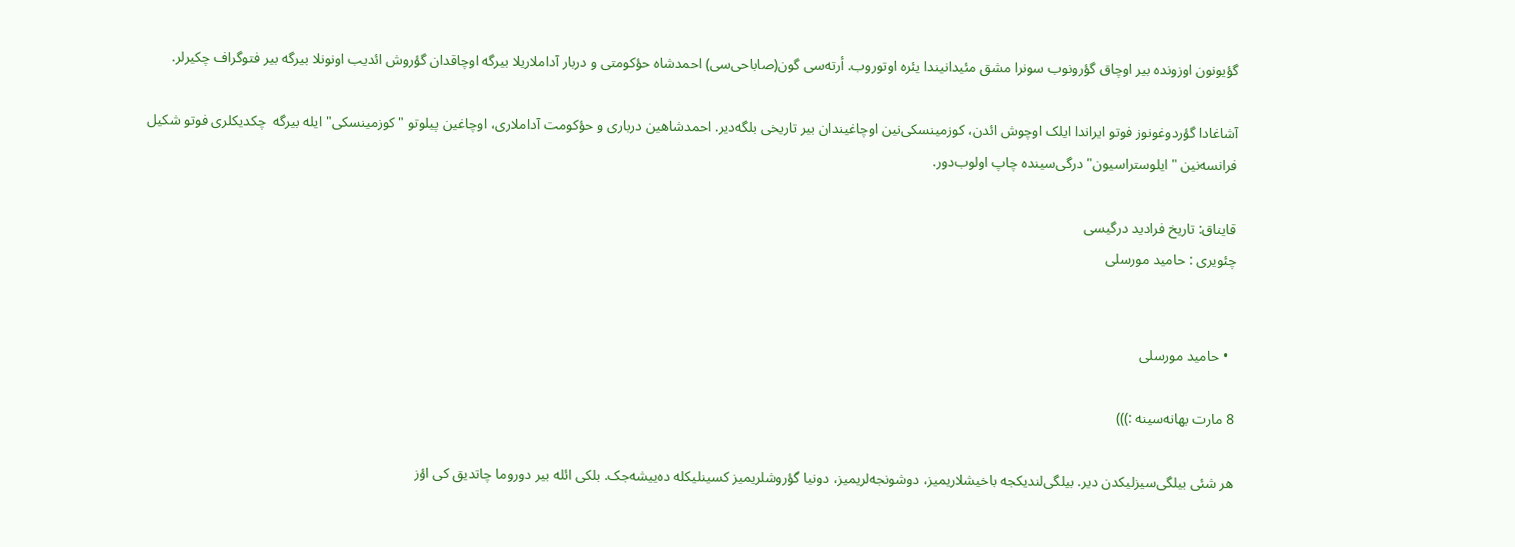گؤیونون اوزونده بیر اوچاق گؤرونوب سونرا مشق مئیدانیندا یئره اوتوروب. أرته‌سی گون(صاباحی‌سی) احمدشاه حؤکومتی و دربار آداملاریلا بیرگه اوچاقدان گؤروش ائدیب اونونلا بیرگه بیر فتوگراف چکیرلر.

آشاغادا گؤردوغونوز فوتو ایراندا ایلک اوچوش ائدن، کوزمینسکی‌نین اوچاغیندان بیر تاریخی بلگه‌دیر. احمدشاهین درباری و حؤکومت آداملاری، اوچاغین پیلوتو "کوزمینسکی" ایله بیرگه  چکدیکلری فوتو شکیل فرانسه‌نین "ایلوستراسیون" درگی‌سینده چاپ اولوب‌دور.

قایناق: تاریخ فرادید درگیسی
چئویری : حامید مورسلی


  • حامید مورسلی

8 مارت بهانه‌سینه :)))

هر شئی بیلگی‌سیزلیکدن دیر. بیلگی‌لندیکجه باخیشلاریمیز، دوشونجه‌لریمیز، دونیا گؤروشلریمیز کسینلیکله ده‌ییشه‌جک. بلکی ائله بیر دوروما چاتدیق کی اؤز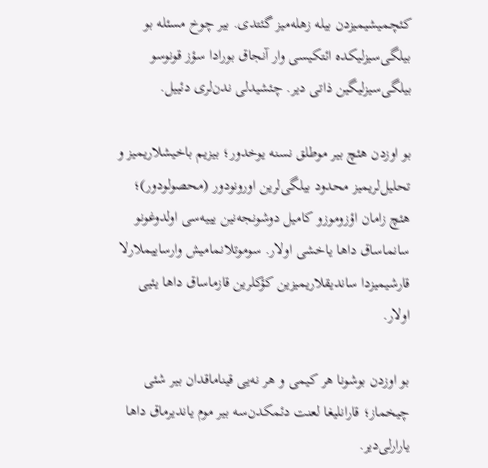کئچمیشیمیزدن بیله زهله‌میز گئتدی. بیر چوخ مسئله بو بیلگی‌سیزلیکده ائتکیسی وار آنجاق بورادا سؤز قونوسو بیلگی‌سیزلیگین ذاتی دیر. چئشیدلی ندن‌لری دئییل.

بو اوزدن هئچ بیر موطلق نسنه یوخدور؛ بیزیم باخیشلاریمیز و تحلیل‌لریمیز محدود بیلگی‌لرین اورونودور (محصولودور)؛ هئچ زامان اؤزوموزو کامیل دوشونجه‌نین یییه‌سی اولدوغونو سانماساق داها یاخشی اولار. سوموتلانمامیش وارساییملارلا قارشیمیزدا ساندیقلاریمیزین کؤکلرین قازماساق داها یئیی اولار.

بو اوزدن بوشونا هر کیمی و هر نه‌یی قیناماقدان بیر شئی چیخماز؛ قارانلیغا لعنت دئمکدن‌سه بیر موم یاندیرماق داها یارارلی‌دیر.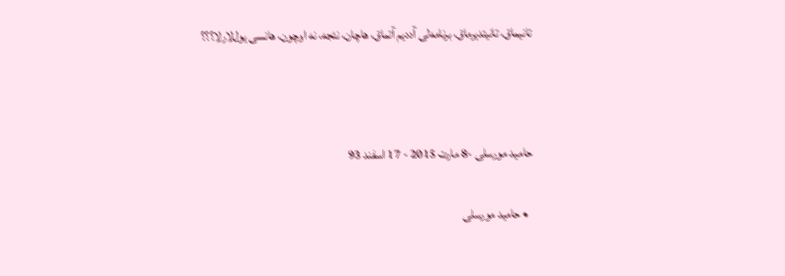تانیماق، تانیتدیرماق، برنامه‌لی آددیم آتماق، هاچان، نئجه، نه اوچون، هانسی یول‌لارلا؟؟؟



حامید مورسلی -8 مارت 2015 - 17 اسفند 93

  • حامید مورسلی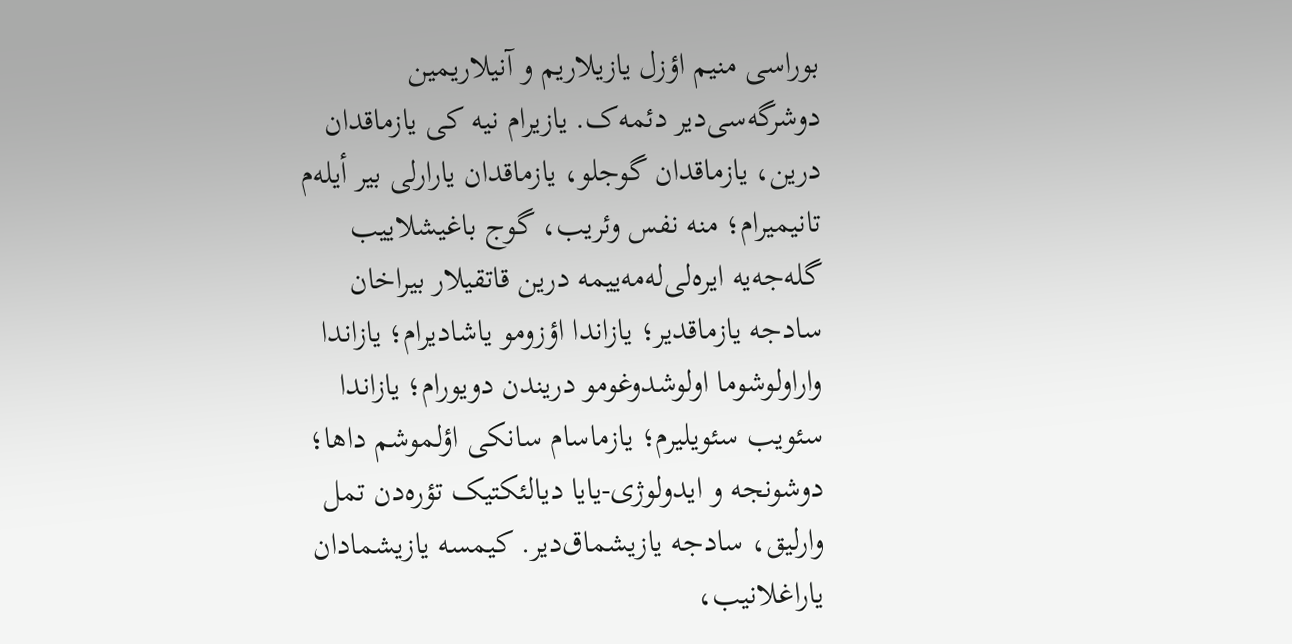بوراسی منیم اؤزل یازیلاریم و آنیلاریمین دوشرگه‌سی‌دیر دئمه‌ک. یازیرام نیه کی یازماقدان درین، یازماقدان گوجلو، یازماقدان یارارلی بیر أیله‌م تانیمیرام؛ منه نفس وئریب، گوج باغیشلاییب گله‌جه‌یه ایره‌لی‌له‌مه‌ییمه درین قاتقیلار بیراخان سادجه یازماقدیر؛ یازاندا اؤزومو یاشادیرام؛ یازاندا واراولوشوما اولوشدوغومو دریندن دویورام؛ یازاندا سئویب سئویلیرم؛ یازماسام سانکی اؤلموشم داها؛ دوشونجه و ایدولوژی-یایا دیالئکتیک تؤره‌دن تمل وارلیق، سادجه یازیشماق‌دیر. کیمسه یازیشمادان یاراغلانیب،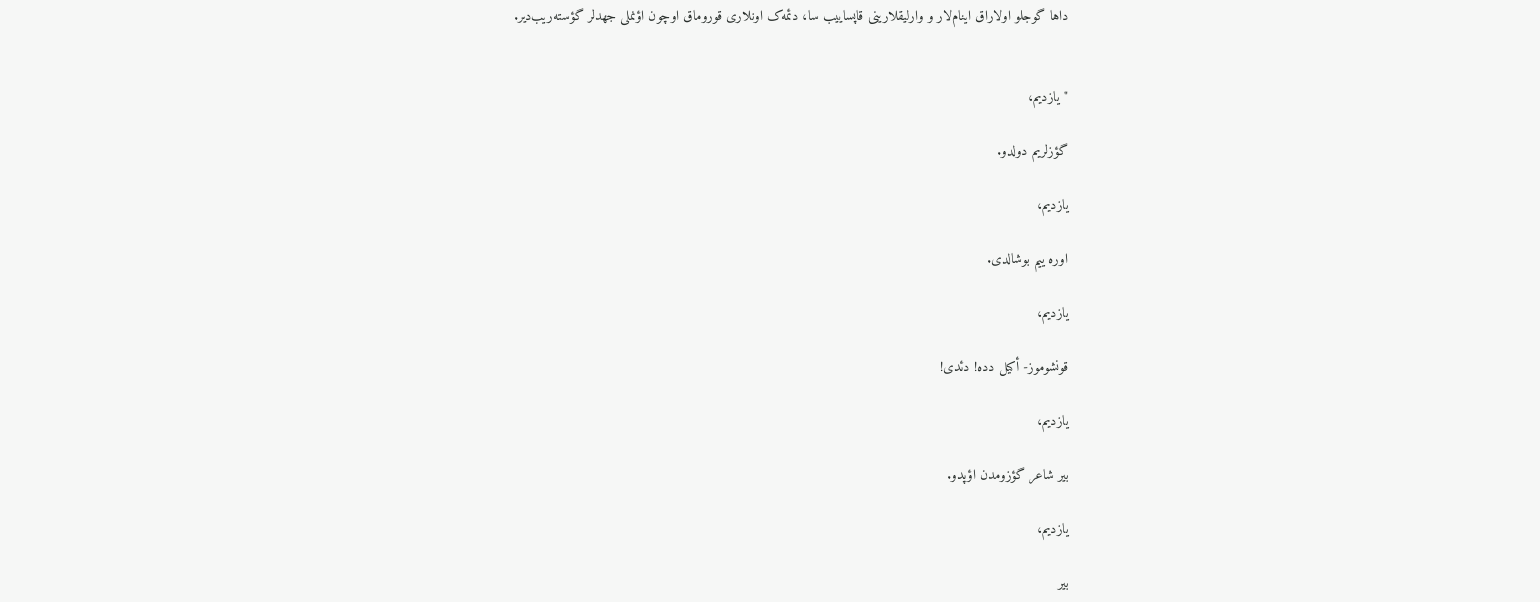داها گوجلو اولاراق اینام‌لار و وارلیقلارینی قاپساییب سا، دئمه‌ک اونلاری قوروماق اوچون اؤنملی جهدلر گؤسته‌ریب‌دیر.


"یازدیم،

گؤزلریم دولدو.

یازدیم،

اوره ییم بوشالدی.

یازدیم،

قونشوموز- أکیل دده! دئدی!

یازدیم،

بیر شاعر گؤزومدن اؤپدو.

یازدیم،

بیر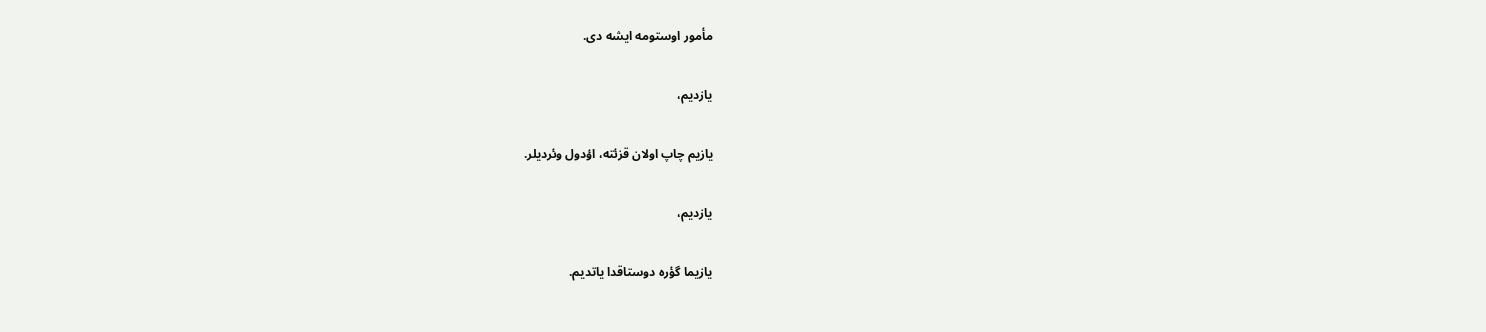مأمور اوستومه ایشه دی.

یازدیم،

یازیم چاپ اولان قزئته، اؤدول وئردیلر.

یازدیم،

یازیما گؤره دوستاقدا یاتدیم.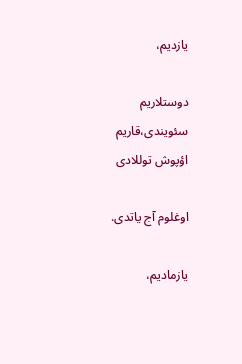یازدیم،

دوستلاریم سئویندی،قاریم اؤپوش توللادی

اوغلوم آج یاتدی.

یازمادیم،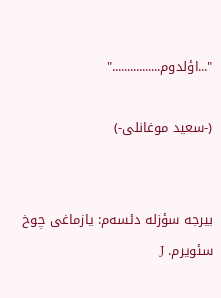"...اؤلدوم................"

(-سعید موغانلی-)


بیرجه سؤزله دئسه‌م: یازماغی چوخ سئویرم. J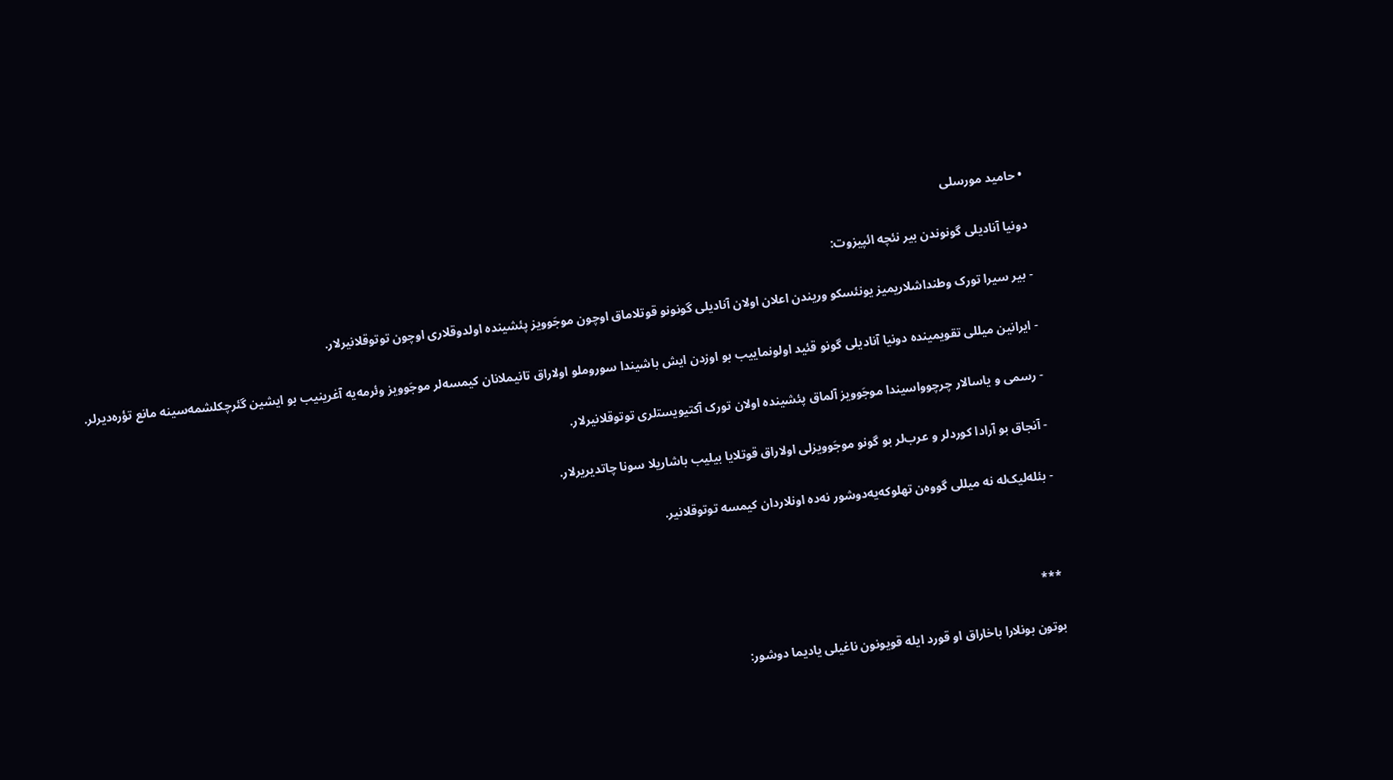• حامید مورسلی

دونیا آنادیلی گونوندن بیر نئچه ائپیزوت:

- بیر سیرا تورک وطنداشلاریمیز یونئسکو وریندن اعلان اولان آنادیلی گونونو قوتلاماق اوچون موجَوویز پئشینده اولدوقلاری اوچون توتوقلانیرلار.

- ایرانین میللی تقویمینده دونیا آنادیلی گونو قئید اولونماییب بو اوزدن ایش باشیندا سوروملو اولاراق تانیملانان کیمسه‌لر موجَوویز وئرمه‌یه آغرینیب بو ایشین گئرچکلشمه‌سینه مانع تؤره‌دیرلر.

- رسمی و یاسالار چرچووا‌سیندا موجَوویز آلماق پئشینده اولان تورک آکتیویست‍‌لری توتوقلانیر‌لار.

- آنجاق بو آرادا کوردلر و عرب‌‍‌‌لر بو گونو موجَوویزلی اولاراق قوتلایا بیلیب باشاریلا سونا چاتدیریر‌لار.

- بئله‌لیک‌له نه میللی گووه‌ن تهلوکه‌یه‌دوشور نه‌ده اونلاردان کیمسه توتوقلانیر.



***

بوتون بونلارا باخاراق او قورد ایله قویونون ناغیلی یادیما دوشور: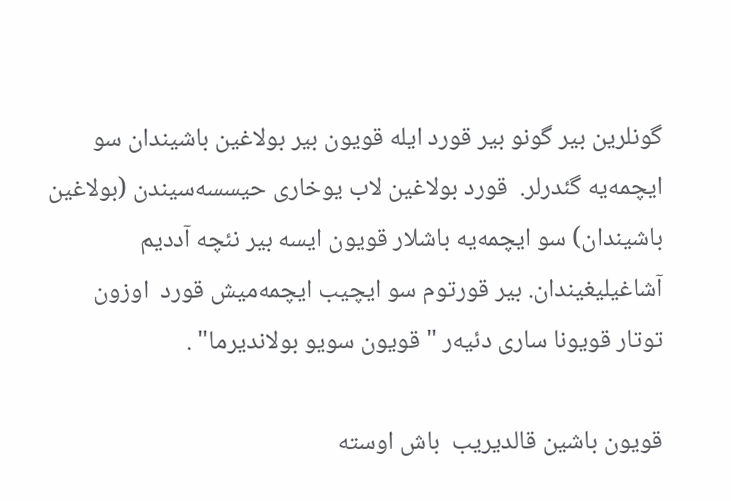گونلرین بیر گونو بیر قورد ایله قویون بیر بولاغین باشیندان سو ایچمه‌یه گئدرلر.  قورد بولاغین لاب یوخاری حیسسه‌سیندن (بولاغین باشیندان) سو ایچمه‌یه باشلار قویون ایسه بیر نئچه آددیم  آشاغیلیغیندان. بیر قورتوم سو ایچیب ایچمه‌میش قورد  اوزون توتار قویونا ساری دئیه‌ر "قویون سویو بولاندیرما" .

قویون باشین قالدیریب  باش اوسته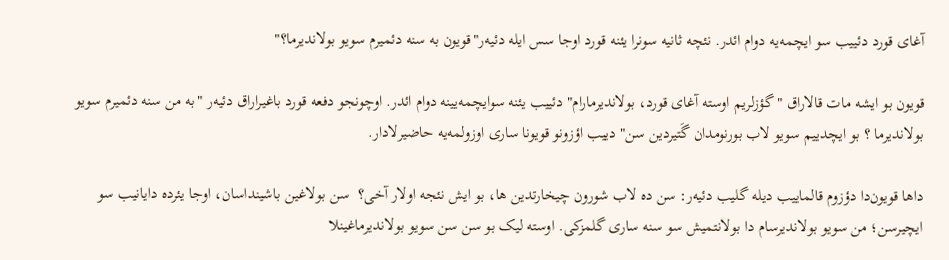آغای قورد دئییب سو ایچمه‌یه دوام ائدر. نئچه ثانیه سونرا یئنه قورد اوجا سس ایله دئیه‌ر"قویون به سنه دئمیرم سویو بولاندیرما؟"

قویون بو ایشه مات قالاراق " گؤزلریم اوسته آغای قورد، بولاندیرمارام" دئییب یئنه سوایچمه‌یینه دوام ائدر. اوچونجو دفعه قورد باغیراراق دئیه‌ر "به من سنه دئمیرم سویو بولاندیرما ؟ بو ایچدییم سویو لاب بورنومدان گَتیردین سن" دییب اؤزونو قویونا ساری اوزولمه‌یه حاضیرلادار.

داها قویون‌دا دؤزوم قالماییب دیله گلیب دئیه‌‍‌‌ر: سن ده لاب شورون چیخارتدین ها، بو ایش نئجه اولار آخی؟  سن بولاغین باشینداسان، اوجا یئرده دایانیب سو ایچیرسن؛ من سویو بولاندیرسام دا بولانتمیش سو سنه ساری گلمزکی. اوسته لیک بو سن سن سویو بولاندیرماغینلا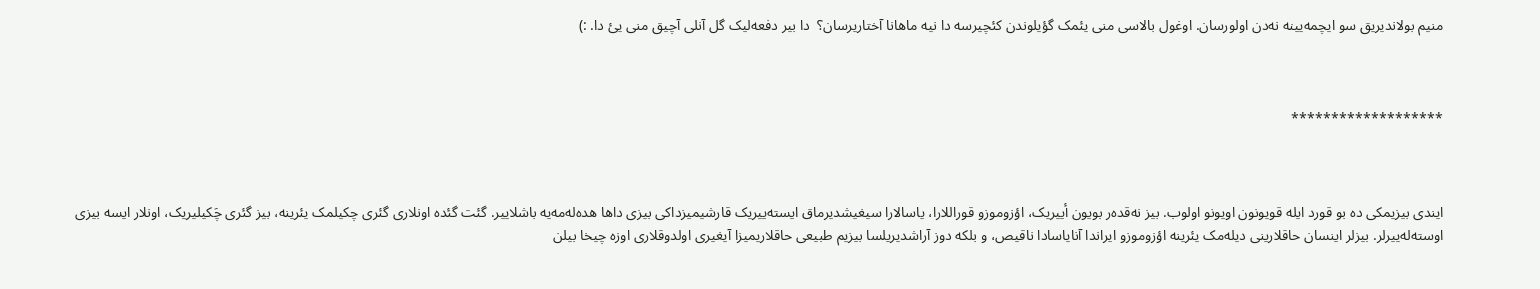منیم بولاندیریق سو ایچمه‌یینه نه‌د‌ن اولورسان. اوغول بالاسی منی یئمک گؤیلوندن کئچیرسه دا نیه ماهانا آختاریرسان؟  دا بیر دفعه‌لیک گل آنلی آچیق منی یئ دا. :)



*******************



ایندی بیزیمکی ده بو قورد ایله قویونون اویونو اولوب. بیز نه‌قده‌ر بویون أییریک، اؤزوموزو قوراللارا، یاسالارا سیغیشدیرماق ایسته‌ییریک قارشیمیزداکی بیزی داها هده‌له‌مه‌یه باشلاییر. گئت گئده اونلاری گئری چکیلمک یئرینه، بیز گئری چَکیلیریک، اونلار ایسه بیزی اوسته‌له‌ییرلر. بیزلر اینسان حاقلارینی دیله‌مک یئرینه اؤزوموزو ایراندا آنایاسادا ناقیص، و بلکه دوز آراشدیریلسا بیزیم طبیعی حاقلاریمیزا آیغیری اولدوقلاری اوزه چیخا بیلن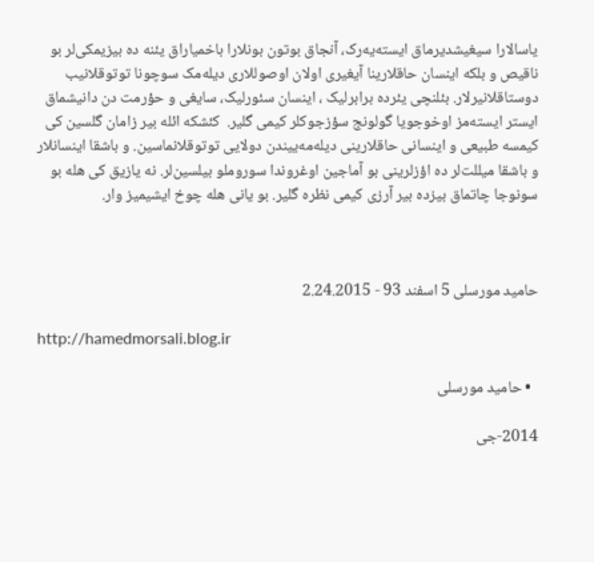یاسالارا سیغیشدیرماق ایسته‌یه‌رک، آنجاق بوتون بونلارا باخمیاراق یئنه ده بیزیمکی‌لر بو ناقیص و بلکه اینسان حاقلارینا آیغیری اولان اوصوللاری دیله‌مک سوچونا توتوقلانیب دوستاقلانیرلار. بئلنچی یئرده برابرلیک ، اینسان سئورلیک، سایغی و حؤرمت دن دانیشماق ایستر ایسته‌مز اوخوجویا گولونج سؤزجوکلر کیمی گلیر.  کئشکه ائله بیر زامان گلسین کی کیمسه طبیعی و اینسانی حاقلارینی دیله‌مه‌ییندن دولایی توتوقلانماسین. و باشقا اینسانلار و باشقا میللت‌لر ده اؤزلرینی بو آماجین اوغروندا سوروملو بیلسین‌لر. نه یازیق کی هله بو سونوجا چاتماق بیزده بیر آرزی کیمی نظره گلیر. بو یانی هله چوخ ایشیمیز وار.



حامید مورسلی 5 اسفند 93 - 2.24.2015

http://hamedmorsali.blog.ir

  • حامید مورسلی

2014-جی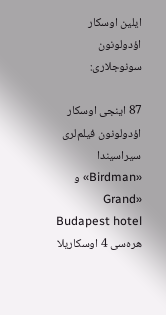ایلین اوسکار اؤدولونون سونوجلاری:

87 اینجی اوسکار اؤدولونون فیلم‌لری سیراسیندا «Birdman» و «Grand Budapest hotel هره‌سی 4 اوسکاریلا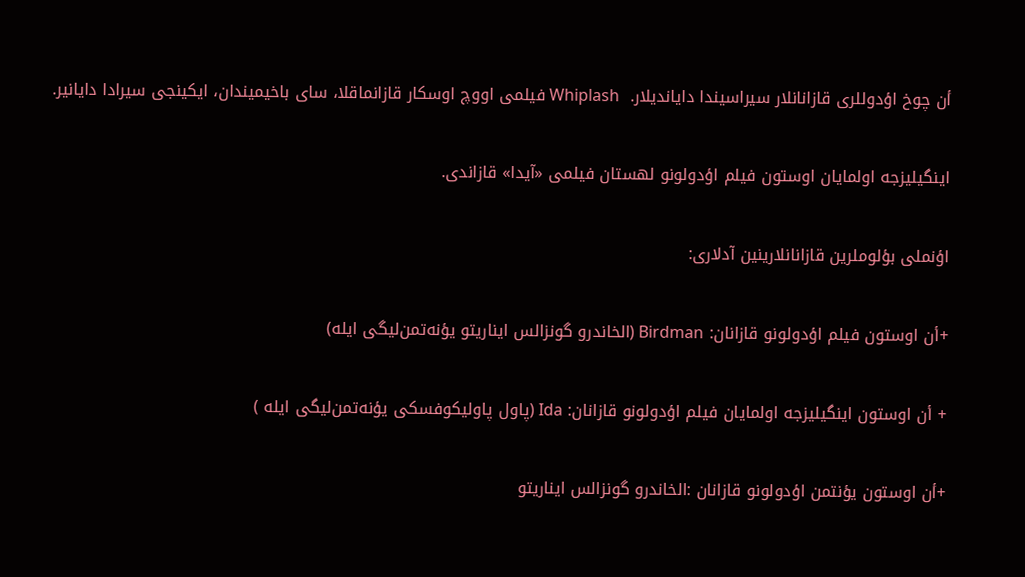أن چوخ اؤدوللری قازانانلار سیراسیندا دایاندیلار.  Whiplash فیلمی اووچ اوسکار قازانماقلا، سای باخیمیندان، ایکینجی سیرادا دایانیر.

اینگیلیزجه اولمایان اوستون فیلم اؤدولونو لهستان فیلمی «آیدا» قازاندی.

اؤنملی بؤلوملرین قازانانلارینین آدلاری:

+أن اوستون فیلم اؤدولونو قازانان: Birdman (الخاندرو گونزالس ایناریتو یؤنه‌تمن‌لیگی ایله)

+ أن اوستون اینگیلیزجه اولمایان فیلم اؤدولونو قازانان: Ida (پاول پاولیکوفسکى یؤنه‌تمن‌لیگی ایله )

+أن اوستون یؤنتمن اؤدولونو قازانان :الخاندرو گونزالس ایناریتو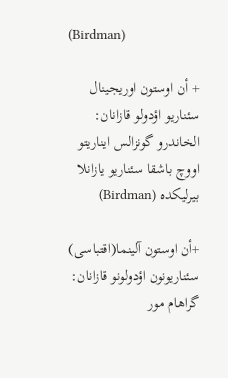(Birdman)

+ أن اوستون اوریجینال سئناریو اؤدولو قازانان: الخاندرو گونزالس ایناریتو اووچ باشقا سئناریو یازانلا بیرلیکده (Birdman)

+أن اوستون آلینما(اقتباسی) سئناریونون اؤدولونو قازانان: گراهام مور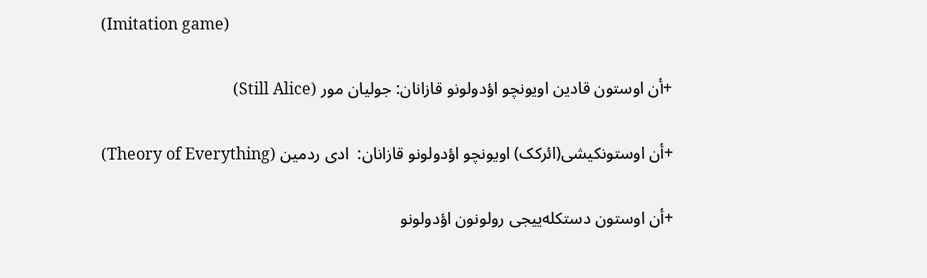(Imitation game)

+أن اوستون قادین اویونچو اؤدولونو قازانان: جولیان مور (Still Alice)

+أن اوستونکیشی(ائرکک) اویونچو اؤدولونو قازانان:  ادى ردمین (Theory of Everything)

+أن اوستون دستکله‌ییجی رولونون اؤدولونو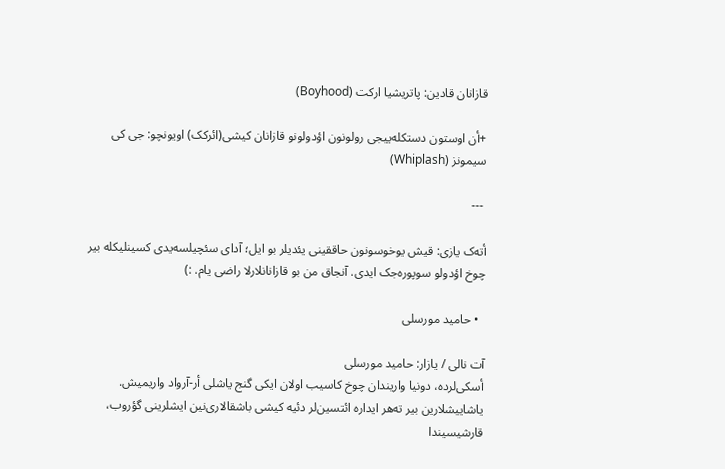قازانان قادین: پاتریشیا ارکت (Boyhood)

+أن اوستون دستکله‌ییجی رولونون اؤدولونو قازانان کیشی(ائرکک) اویونچو: جى کى سیمونز (Whiplash)

 ---

أته‌ک یازی: قیش یوخوسونون حاققینی یئدیلر بو ایل؛ آدای سئچیلسه‌یدی کسینلیکله بیر چوخ اؤدولو سوپوره‌جک‌ ایدی. آنجاق من بو قازانانلارلا راضی یام. :)

  • حامید مورسلی

آت نالی / یازار: حامید مورسلی
أسکی‌لرده، دونیا واریندان چوخ کاسیب اولان ایکی گنج یاشلی أر-آرواد واریمیش. یاشاییشلارین بیر ته‌هر ایداره ائتسین‌لر دئیه کیشی باشقالاری‌نین ایشلرینی گؤروب، قارشیسیندا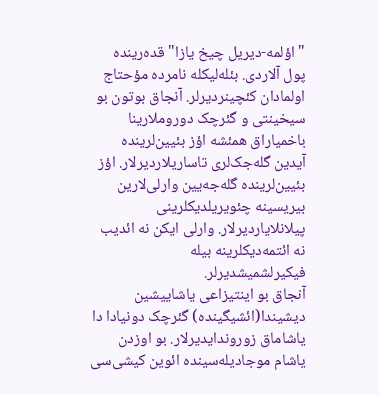"اؤلمه-دیریل چیخ یازا" قده‌رینده پول آلاردی. بئله‌لیکله نامرده مؤحتاج اولمادان کئچینردیرلر. آنجاق بوتون بو سیخینتی و گئرچک دوروملارینا باخمیاراق همئشه اؤز بئیین‌لرینده آیدین گله‌جک‌لری تاساریلاردیرلار. اؤز بئیین‌لرینده گله‌جه‌یین وارلی‌لارین بیریسینه چئویریلدیکلرینی پیلانلایاردیرلار. وارلی ایکن نه ائدیب نه ائتمه‌دیکلرینه بیله فیکیرلشمیشدیرلر.
آنجاق بو اینتیزاعی یاشاییشین دیشیندا(ائشیگینده) گئرچک دونیادا دا یاشاماق زوروندایدیرلار. بو اوزدن یاشام موجادیله‌سینده ائوین کیشی‌سی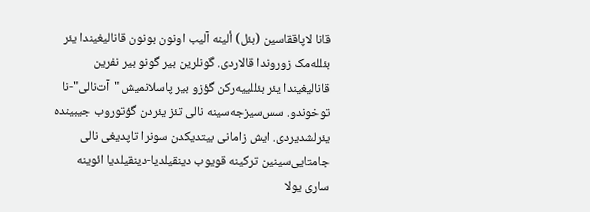قانا لاپاققاسین (بئل) ألینه آلیب اونون بونون قانالیغیندا یئر بئلله‌مک زوروندا قالاردی. گونلرین بیر گونو بیر نفرین قانالیغیندا یئر بئللییه‌رکن گؤزو بیر پاسلانمیش "آت‌نالی"-نا توخوندو. سس‌سیزجه‌سینه نالی تئز یئردن گؤتوروب جیبینده یئرلشدیردی. ایش زامانی بیتدیکدن سونرا تاپدیغی نالی جامتایی‌سینین ترکینه قویوب دینقیلدیا-دینقیلدیا ائوینه ساری یولا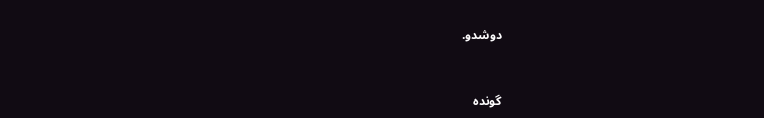دوشدو.


گونده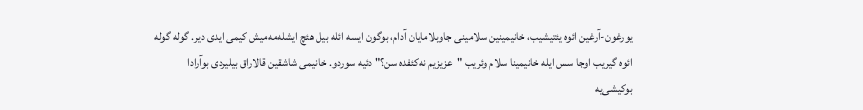یورغون-آرغین ائوه یئتیشیب، خانیمینین سلامینی جاوبلامایان آدام، بوگون ایسه ائله بیل هئچ ایشله‌مه‌میش کیمی ایدی دیر. گوله گوله ائوه گیریب اوجا سس ایله خانیمینا سلام وئریب "عزیزیم نه‌کئفده سن؟" دئیه سوردو. خانیمی شاشقین قالاراق بیلیردی بوآرادا بوکیشی‌یه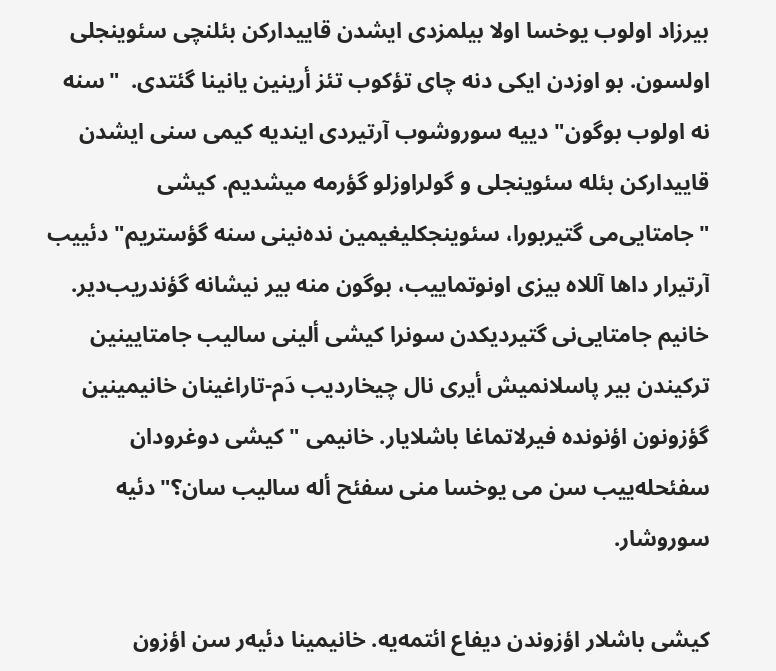بیرزاد اولوب یوخسا اولا بیلمزدی ایشدن قاییدارکن بئلنچی سئوینجلی اولسون. بو اوزدن ایکی دنه چای تؤکوب تئز أرینین یانینا گئتدی.  "سنه نه اولوب بوگون" دییه سوروشوب آرتیردی ایندیه کیمی سنی ایشدن قاییدارکن بئله سئوینجلی و گولراوزلو گؤرمه میشدیم. کیشی "جامتایی‌می گتیربورا، سئوینجکلیغیمین نده‌نینی سنه گؤستریم" دئییب آرتیرار داها آللاه بیزی اونوتماییب، بوگون منه بیر نیشانه گؤندریب‌دیر. خانیم جامتایی‌نی گتیردیکدن سونرا کیشی ألینی سالیب جامتایینین ترکیندن بیر پاسلانمیش أیری نال چیخاردیب دَم-تاراغینان خانیمینین گؤزونون اؤنونده فیرلاتماغا باشلایار. خانیمی "کیشی دوغرودان سفئحله‌ییب سن می یوخسا منی سفئح أله سالیب سان؟"دئیه سوروشار.

کیشی باشلار اؤزوندن دیفاع ائتمه‌یه. خانیمینا دئیه‌ر سن اؤزون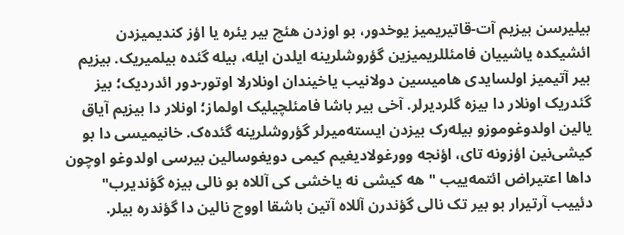بیلیرسن بیزیم آت-قاتیریمیز یوخدور، بو اوزدن هئچ بیر یئره یا اؤز کندیمیزدن ائشیکده یاشییان فامئللریمیزین گؤروشلرینه ایلدن ایله، بیله گئده بیلمیریک. بیزیم بیر آتیمیز اولسایدی هامیسین دولانیب یاخیندان اونلارلا اوتور-دور ائدردیک؛ بیز گئدریک اونلار دا بیزه گلردیرلر. آخی بیر باشا فامئلچیلیک اولماز؛ اونلار دا بیزیم آیاق یالین اولدوغوموزو بیله‌رک بیزدن ایسته‌میرلر گؤروشلرینه گئده‌ک. خانیمیسی دا بو کیشی‌نین اؤزونه تای، اؤنجه وورغولادیغیم کیمی دویغوسالین بیرسی اولدوغو اوچون داها اعتیراض ائتمه‌ییب " هه کیشی نه یاخشی کی آللاه بو نالی بیزه گؤندیرب" دئییب آرتیرار بو بیر تک نالی گؤندرن آللاه آتین باشقا اووچ نالین دا گؤندره بیلر.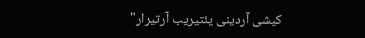کیشی آردینی یئتیریب آرتیرار"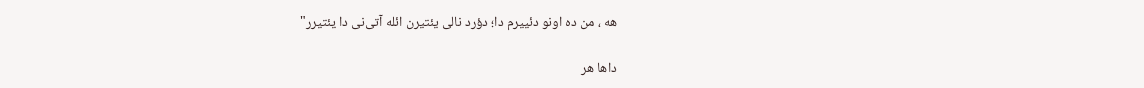هه ، من ده اونو دئییرم دا؛ دؤرد نالی یئتیرن ائله آتی‌نی دا یئتیرر"

داها هر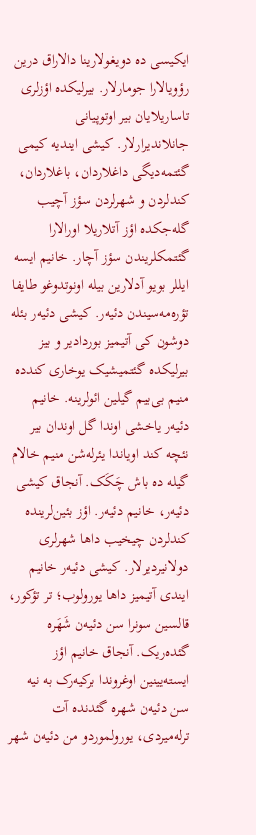ایکیسی ده دویغولارینا دالاراق درین رؤویالارا جومارلار. بیرلیکده اؤزلری تاساریلایان بیر اوتوپیانی جانلاندیرارلار. کیشی ایندیه کیمی گئتمه‌دیگی داغلاردان، باغلاردان، کندلردن و شهرلردن سؤز آچیب گله‌جکده اؤز آتلاریلا اورالارا گئتمکلریندن سؤز آچار. خانیم ایسه ایللر بویو آدلارین بیله اونوتدوغو طایفا تؤره‌مه‌سیندن دئیه‌ر. کیشی دئیه‌ر بئله دوشون کی آتیمیز بوردادیر و بیز بیرلیکده گئتمیشیک یوخاری کندده منیم بی‌بیم گیلین ائولرینه. خانیم دئیه‌ر یاخشی اوندا گل اوندان بیر نئچه کند اویاندا یئرله‌شن منیم خالام گیله‌ ده باش چَکَک. آنجاق کیشی دئیه‌ر، خانیم دئیه‌ر. اؤز بئین‌لرینده کندلردن چیخیب داها شهرلری دولانیردیرلار. کیشی دئیه‌ر خانیم ایندی آتیمیز داها یورولوب؛ تر تؤکور، قالسین سونرا سن دئیه‌ن شَهَره گئده‌ریک. آنجاق خانیم اؤز ایسته‌یینین اوغروندا برکیه‌رک به نیه سن دئیه‌ن شهره گئدنده آت ترله‌میردی، یورولموردو من دئیه‌ن شهر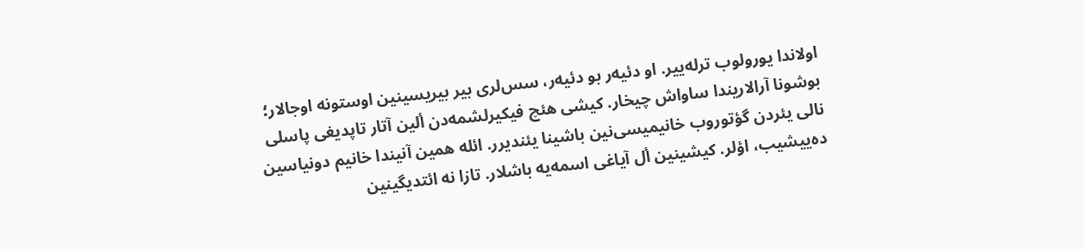اولاندا یورولوب ترله‌ییر. او دئیه‌ر بو دئیه‌ر، سس‌لری بیر بیریسینین اوستونه اوجالار؛ بوشونا آرالاریندا ساواش چیخار. کیشی هئچ فیکیرلشمه‌دن ألین آتار تاپدیغی پاسلی نالی یئردن گؤتوروب خانیمیسی‌نین باشینا یئندیرر. ائله همین آنیندا خانیم دونیاسین ده‌ییشیب، اؤلر. کیشینین أل آیاغی اسمه‌یه باشلار. تازا نه ائتدیگینین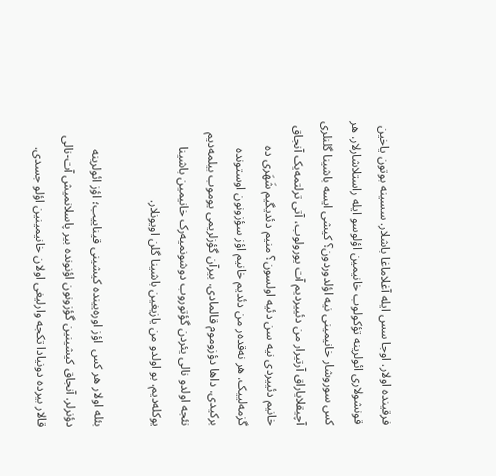فرقینده اولار. اوجا سس ایله آغلاماغا باشلار. سسینه بوتون یاخین قونشولاری ائولرینه تؤکولوب خانیمین اؤلوسو ایله راستلاشارلار. هر کس سوروشار خانیمینی نیه اؤلدوردون؟ کیشی ایسه باشینا گلنلری آچیقلایاراق آرتیرار من دئییردیم آت یورولوب، آتی ترلتمه‌یک آنجاق خانیم دئییردی نیه سن دئیه اولسون؟ منیم دئدیگیم شَهَری ده گزمه‌لییک. هر نه‌قده‌ر من دئدیم خانیم اؤز سؤزونون اوستونده برکیدی. داها دؤزوموم قالمادی. بیرآن گؤزلریمی یوموب بیلمه‌دیم نئجه اولدو نالی یئردن گؤتوروب دوشونمیه‌رک خانیمین باشینا یوکله‌دیم. بو اولدو من یازیغین باشینا گلن اویونلار.

بئله اولار هر کس  اؤز اوره‌یینده کیشینی قیناییب؛ اؤز ائولرینه دؤنرلر. آنجاق کیشینین گؤزونون اؤنونده بیر پاسلانمیش آت-نالی قالار بیرده دونیادا تکجه وارلیغی اولان خانیمینین اؤلو جسدی.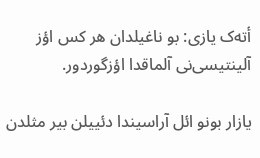أته‌ک یازی: بو ناغیلدان هر کس اؤز آلینتیسی‌نی آلماقدا اؤزگوردور.

یازار بونو ائل آراسیندا دئییلن بیر مثلدن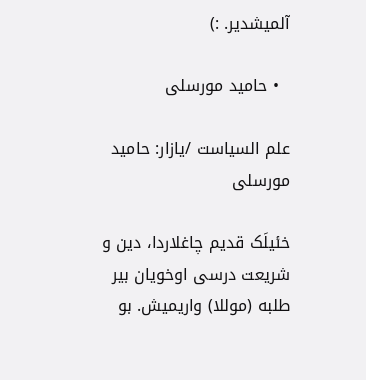آلمیشدیر. :)

  • حامید مورسلی

علم السیاست /یازار: حامید مورسلی

خئیلَک قدیم چاغلاردا، دین و شریعت درسی اوخویان بیر طلبه (موللا) واریمیش. بو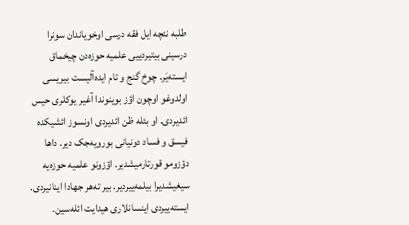طلبه نئچه ایل فقه درسی اوخویاندان سونرا درسینی بیتیردییی علمیه حوزه‌دن چیخماق ایسته‌یَر. چوخ گنج و تام ایده‌آلیست بیریسی اولدوغو اوچون اؤز بوینوندا آغیر یوکلری حیس ائدیردی. او بئله ظن ائدیردی اونسوز ائشیکده فیسق و فساد دونیانی بورویه‌جک دیر. داها دؤزومو قورتارمیشدیر. اؤزونو علمیه حوزه‌یه سیغیشدیرا بیلمه‌ییردیر. بیر ته‌هر جهادا اینانیردی. ایسته‌ییردی اینسانلاری هیدایت ائله‌سین.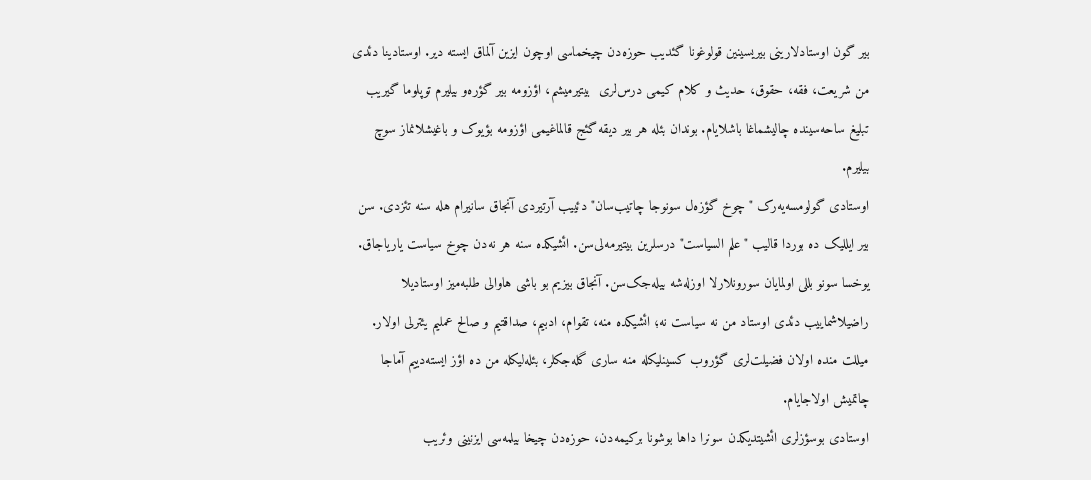بیر گون اوستادلارینی بیریسینین قولوغونا گئدیب حوزه‌دن چیخماسی اوچون ایزین آلماق ایسته دیر. اوستادینا دئدی من شریعت، فقه، حقوق، حدیث و کلام کیمی درس‌لری  بیتیرمیشم، اؤزومه بیر گؤره‌و بیلیرم توپلوما گیریب تبلیغ ساحه‌سینده چالیشماغا باشلایام. بوندان بئله هر بیر دیقه گئج قالماغیمی اؤزومه بؤیوک و باغیشلانماز سوچ بیلیرم.
اوستادی گولومسه‌یه‌ر‌ک "چوخ گؤزه‌ل سونوجا چاتیب‌سان" دئییب آرتیردی آنجاق سانیرام هله سنه تئزدی. سن بیر ایللیک ده بوردا قالیب "علم السیاست" درسلرین بیتیرمه‌لی‌سن. ائشیکده سنه هر نه‌دن چوخ سیاست یاریاجاق. یوخسا سونو بللی اولمایان سورونلارلا اوزله‌شه بیله‌جک‌سن. آنجاق بیزیم بو باشی هاوالی طلبه‌میز اوستادیلا راضیلاشماییب دئدی اوستاد من نه سیاست نه؛ ائشیکده منه، تقوام، ادبیم، صداقتیم و صالح عملیم یئترلی اولار. میللت منده اولان فضیلت‌لری گؤروب کسینلیکله منه ساری گله‌جکلر، بئله‌لیکله من ده اؤز ایسته‌دییم آماجا چاتمیش اولاجایام.
اوستادی بوسؤزلری ائشیتدیکدن سونرا داها بوشونا برکیمه‌دن، حوزه‌دن چیخا بیلمه‌سی ایزنینی وئریب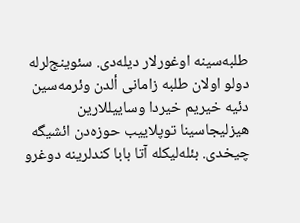طلبه‌سینه اوغورلار دیله‌دی. سئوینج‌لرله دولو اولان طلبه زامانی ألدن وئرمه‌سین دئیه خیریم خیردا وساییللارین هیزلیجاسینا توپلاییب حوزه‌دن ائشیگه چیخدی. بئله‌لیکله آتا بابا کندلرینه دوغرو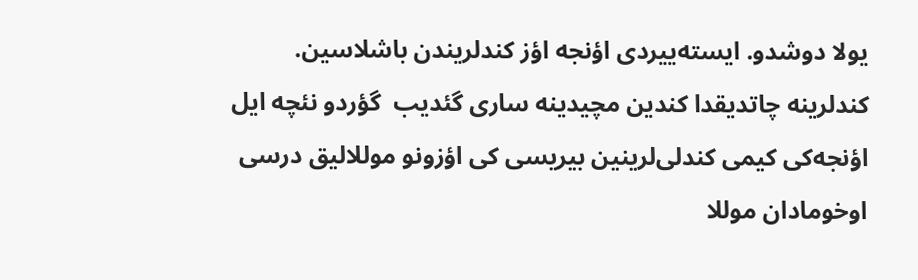یولا دوشدو. ایسته‌ییردی اؤنجه اؤز کندلریندن باشلاسین. کندلرینه چاتدیقدا کندین مچیدینه ساری گئدیب  گؤردو نئچه ایل اؤنجه‌کی کیمی کندلی‌لرینین بیریسی کی اؤزونو موللالیق درسی اوخومادان موللا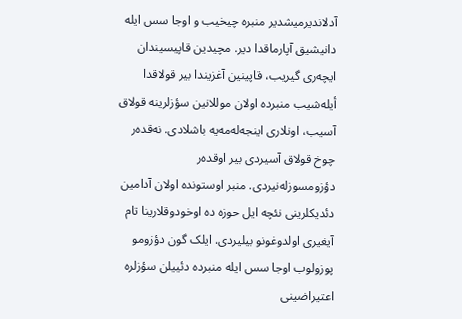آدلاندیرمیشدیر منبره چیخیب و اوجا سس ایله دانیشیق آپارماقدا دیر. مچیدین قاپیسیندان ایچه‌ری گیریب، قاپینین آغزیندا بیر قولاقدا أیله‌شیب منبرده اولان موللانین سؤزلرینه قولاق آسیب، اونلاری اینجه‌له‌مه‌یه باشلادی. نه‌قده‌ر چوخ قولاق آسیردی بیر اوقده‌ر دؤزومسوزله‌نیردی. منبر اوستونده اولان آدامین دئدیکلرینی نئچه ایل حوزه ده اوخودوقلارینا تام آیغیری اولدوغونو بیلیردی. ایلک گون دؤزومو پوزولوب اوجا سس ایله منبرده دئییلن سؤزلره اعتیراضینی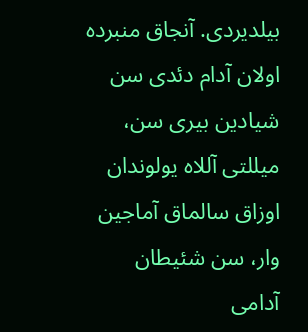بیلدیردی. آنجاق منبرده اولان آدام دئدی سن شیادین بیری سن، میللتی آللاه یولوندان اوزاق سالماق آماجین وار، سن شئیطان آدامی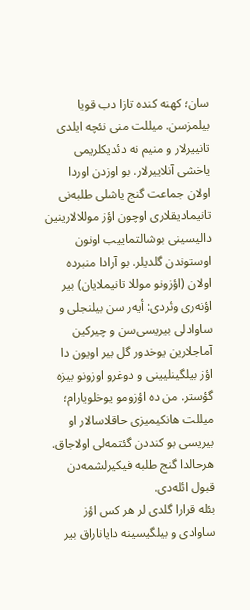سان؛ کهنه کنده تازا دب قویا بیلمزسن. میللت منی نئچه ایلدی تانییرلار و منیم نه دئدیکلریمی یاخشی آنلاییرلار. بو اوزدن اوردا اولان جماعت گنج یاشلی طلبه‌نی تانیمادیقلاری اوچون اؤز موللالارینین دالیسینی بوشالتماییب اونون اوستوندن گلدیلر. بو آرادا منبرده اولان (اؤزونو موللا تانیملایان) بیر اؤنه‌ری وئردی: أیه‌ر سن بیلنجلی و ساوادلی بیریسی‌سن و چیرکین آماجلارین یوخدور گل بیر اویون دا اؤز بیلگینلیینی و دوغرو اوزونو بیزه گؤستر. من ده اؤزومو یوخلویارام؛ میللت هانکیمیزی حاقلاسالار او بیریسی بو کنددن گئتمه‌لی اولاجاق. هرحالدا گنج طلبه فیکیرلشمه‌دن قبول ائله‌دی.
بئله قرارا گلدی لر هر کس اؤز ساوادی و بیلگیسینه دایاناراق بیر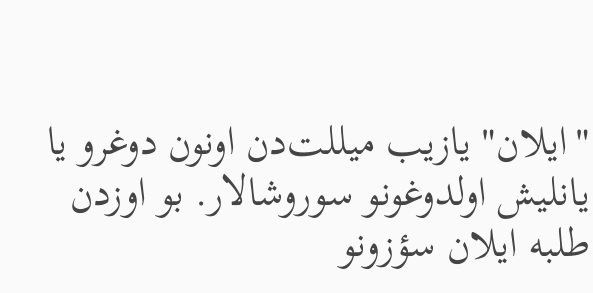"ایلان" یازیب میللت‌دن اونون دوغرو یا یانلیش اولدوغونو سوروشالار. بو اوزدن طلبه ایلان سؤزونو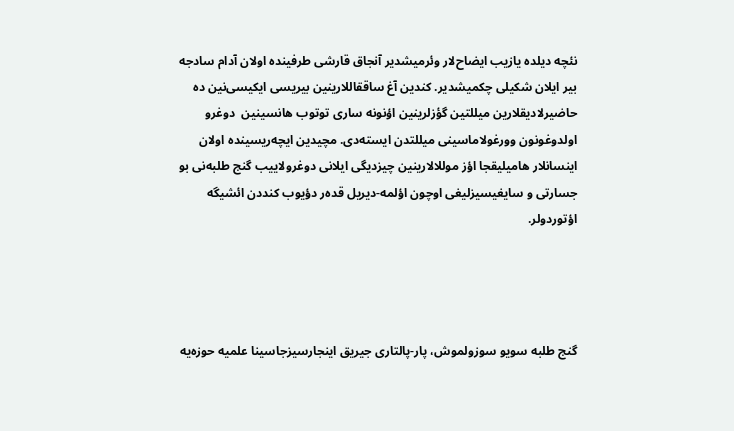نئچه دیلده یازیب ایضاح‌لار وئرمیشدیر آنجاق قارشی طرفینده اولان آدام سادجه بیر ایلان شکیلی چکمیشدیر. کندین آغ ساققاللارینین بیریسی ایکیسی‌نین ده حاضیرلادیقلارین میللتین گؤزلرینین اؤنونه ساری توتوب هانسینین  دوغرو اولدوغونون وورغولاماسینی میللتدن ایسته‌دی. مچیدین ایچه‌ریسینده اولان اینسانلار هامیلیقجا اؤز موللالارینین چیزدیگی ایلانی دوغرولاییب گنج طلبه‌نی بو جسارتی و سایغیسیزلیغی اوچون اؤلمه-دیریل قده‌ر دؤیوب کنددن ائشیگه اؤتوردولر.




گنج طلبه سویو سوزولموش، پار-پالتاری جیریق اینجارسیزجاسینا علمیه حوزه‌یه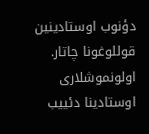دؤنوب اوستادینین قوللوغونا چاتار. اولونموشلاری اوستادینا دئییب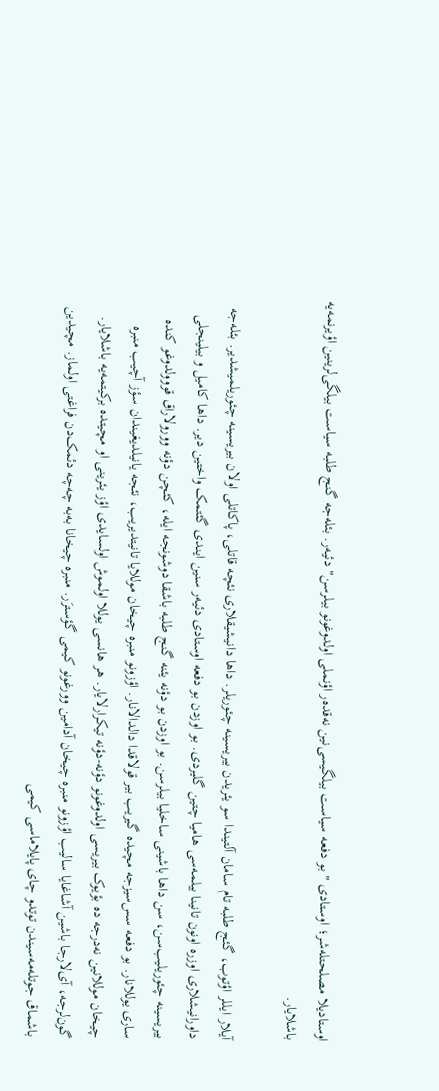اوستادیلا مصلحتله‌شر؛ اوستادی " بو دفعه سیاست بیلگیسی‌نین نه‌قده‌ر اؤنملی اولدوغونو بیلرسن" دئیه‌ر. بئله‌جه گنج طلبه سیاست بیلگی‌لرینین اؤیرنمه‌یه باشلایار.

آیلار ایللر اؤتوب، گئج طلبه تام سامان آلتیندا سو یئریدن بیریسینه چئوریلر. داها دانیشیقلاری نئچه قاتلی، پاکاتلی اولان بیریسینه چئوریلمیشدیر. بئله‌جه داورانیشلاری اوزره اونون تانینا بیلمه‌سی هامیا چتین گلیردی. بو اوزدن بو دفعه اوستادی دئیه‌ر سنین ایندی گئتمک واختین دیر. داها کامیل و بیلینجلی بیریسینه چئوریلیب‌سن، سن داها باشینی ساخلیا بیلرسن. بو اوزدن بو دؤنه یئنه گنج طلبه باشقا دوشونجه‌ ایله، کئچن دؤنه وورولاراق قووولدوغو کنده ساری یوللانار. بو دفعه سس‌سیزجه مچیده گیریب بیر قولاقدا دالدالانار. اؤزونو منبره چیخان موللایا تانیتدیریب، نئجه یانیلدیغیندان سؤز آچیب منبره چیخان موللانین نه‌درجه ده بؤیوک بیریسی اولدوغونو دؤنه-دؤنه تیکرارلایار. هر هانسی یوللا اولموش اولسایدی اؤز یئرینی او مچیتده برکیتمه‌یه باشلایار. گون‌لرجه، آی‌لارجا باشین آشاغایا سالیب اؤزونو منبره چیخان آدامین وورغونو کیمی گؤسترَر. منبره چیخانا به‌به چه‌چه دئمک‌دن فراغتی اولماز. مچیدین باشماق جوتله‌مه‌سیندن توتدو چای پایلاماسی کیمی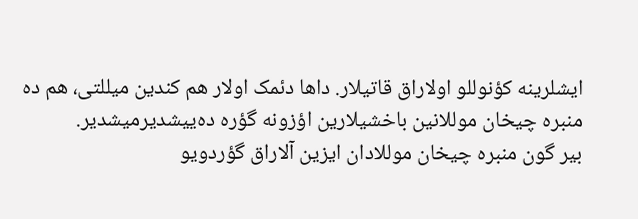ایشلرینه کؤنوللو اولاراق قاتیلار. داها دئمک اولار هم کندین میللتی، هم ده منبره چیخان موللانین باخشیلارین اؤزونه گؤره ده‌ییشدیرمیشدیر.
بیر گون منبره چیخان موللادان ایزین آلاراق گؤردویو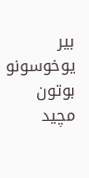بیر یوخوسونو بوتون مچید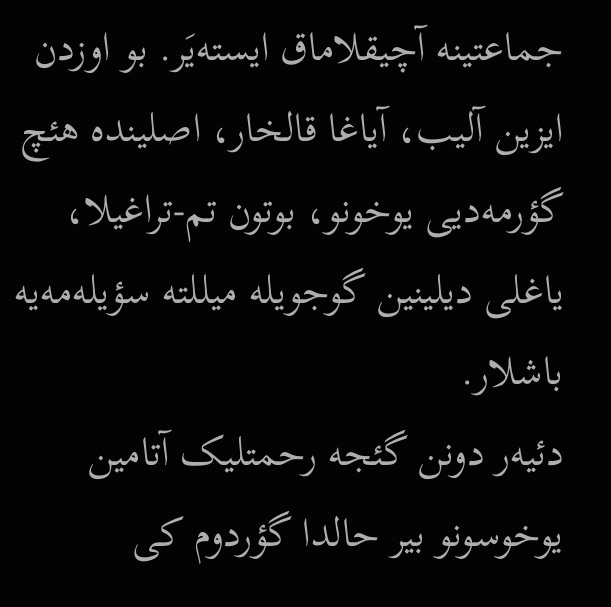جماعتینه آچیقلاماق ایسته‌یَر. بو اوزدن ایزین آلیب، آیاغا قالخار، اصلینده هئچ گؤرمه‌دیی یوخونو، بوتون تم-تراغیلا، یاغلی دیلینین گوجویله میللته سؤیله‌مه‌یه باشلار.
دئیه‌ر دونن گئجه رحمتلیک آتامین یوخوسونو بیر حالدا گؤردوم کی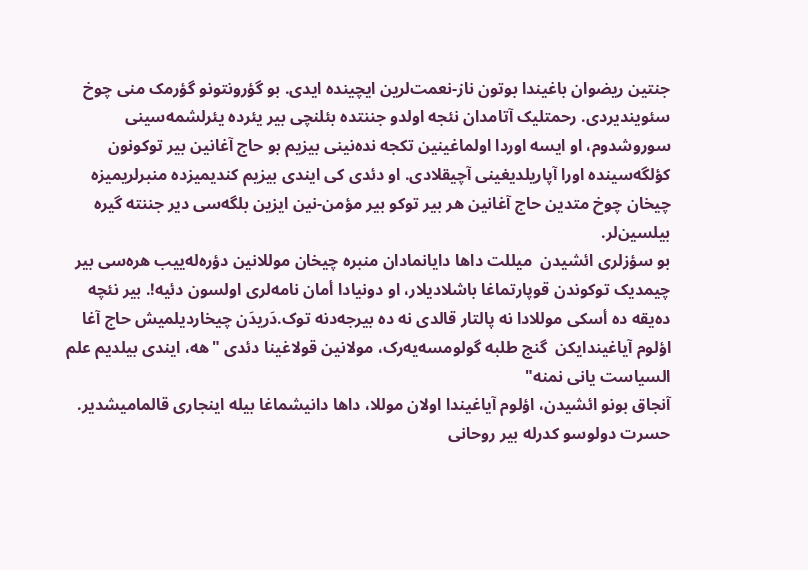جنتین ریضوان باغیندا بوتون ناز-نعمت‌لرین ایچینده ایدی. بو گؤرونتونو گؤرمک منی چوخ سئویندیردی. رحمتلیک آتامدان نئجه اولدو جننتده بئلنچی بیر یئرده یئرلشمه‌سینی سوروشدوم، او ایسه اوردا اولماغینین تکجه نده‌نینی بیزیم بو حاج آغانین بیر توکونون کؤلگه‌‍‌‌سینده اورا آپاریلدیغینی آچیقلادی. او دئدی کی ایندی بیزیم کندیمیزده منبرلریمیزه چیخان چوخ متدین حاج آغانین هر بیر توکو بیر مؤمن-نین ایزین بلگه‌سی دیر جننته گیره بیلسین‌لر.
بو سؤزلری ائشیدن  میللت داها دایانمادان منبره چیخان موللانین دؤره‌له‌ییب هره‌سی بیر چیمدیک توکوندن قوپارتماغا باشلادیلار، او دونیادا أمان نامه‌لری اولسون دئیه!. بیر نئچه ده‌یقه ده أسکی موللادا نه پالتار قالدی نه ده بیرجه‌دنه توک.دَریدَن چیخاردیلمیش حاج آغا اؤلوم آیاغیندایکن  گنج طلبه گولومسه‌یه‌رک، مولانین قولاغینا دئدی "هه، ایندی بیلدیم علم السیاست یانی نمنه"
آنجاق بونو ائشیدن، اؤلوم آیاغیندا اولان موللا، داها دانیشماغا بیله اینجاری قالمامیشدیر. حسرت دولوسو کدرله بیر روحانی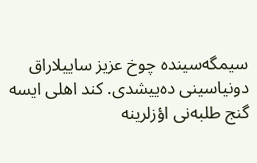سیمگه‌سینده چوخ عزیز ساییلاراق دونیاسینی ده‌ییشدی. کند اهلی ایسه گنج طلبه‌نی اؤزلرینه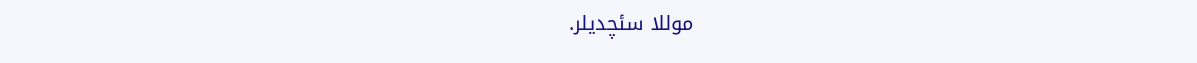موللا سئچدیلر.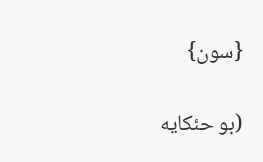{سون}

(بو حئکایه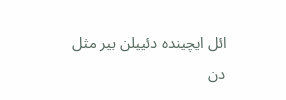ائل ایچینده دئییلن بیر مثل دن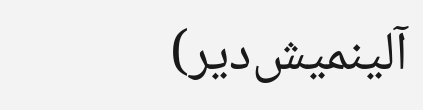آلینمیش‌دیر)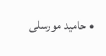• حامید مورسلی